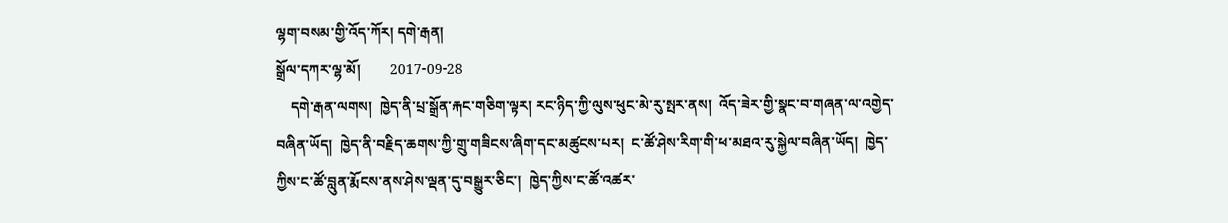ལྷག་བསམ་གྱི་འོད་ཀོར། དགེ་རྒན།
སྒྲོལ་དཀར་ལྷ་མོ།        2017-09-28
    དགེ་རྒན་ལགས།  ཁྱེད་ནི་པྲ་སྒྲོན་རྐང་གཅིག་ལྟར། རང་ཉིད་ཀྱི་ལུས་ཕུང་མེ་རུ་སྤར་ནས།  འོད་ཟེར་གྱི་སྣང་བ་གཞན་ལ་འགྱེད་བཞིན་ཡོད།  ཁྱེད་ནི་བརྗིད་ཆགས་ཀྱི་གྲུ་གཟིངས་ཞིག་དང་མཚུངས་པར།  ང་ཚོ་ཤེས་རིག་གི་ཕ་མཐའ་རུ་སྐྱེལ་བཞིན་ཡོད།  ཁྱེད་ཀྱིས་ང་ཚོ་བླུན་རྨོངས་ནས་ཤེས་ལྡན་དུ་བསྒྱུར་ཅིང་།  ཁྱེད་ཀྱིས་ང་ཚོ་འཚར་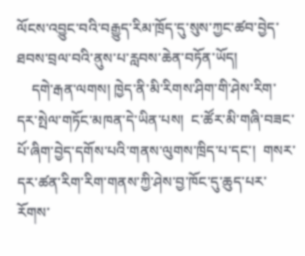ལོངས་འབྱུང་བའི་བརྒྱུད་རིམ་ཁྲོད་དུ་སུས་ཀྱང་ཚབ་བྱེད་ཐབས་བྲལ་བའི་ནུས་པ་རླབས་ཆེན་བཏོན་ཡོད།
    དགེ་རྒན་ལགས། ཁྱེད་ནི་མི་རིགས་ཤིག་གི་ཤེས་རིག་དར་སྤེལ་གཏོང་མཁན་དེ་ཡིན་པས།  ང་ཚོར་མི་གཞི་བཟང་པོ་ཞིག་བྱེད་དགོས་པའི་གནས་ལུགས་ཁྲིད་པ་དང་།  གསར་དར་ཚན་རིག་རིག་གནས་ཀྱི་ཤེས་བྱ་ཁོང་དུ་ཆུད་པར་རོགས་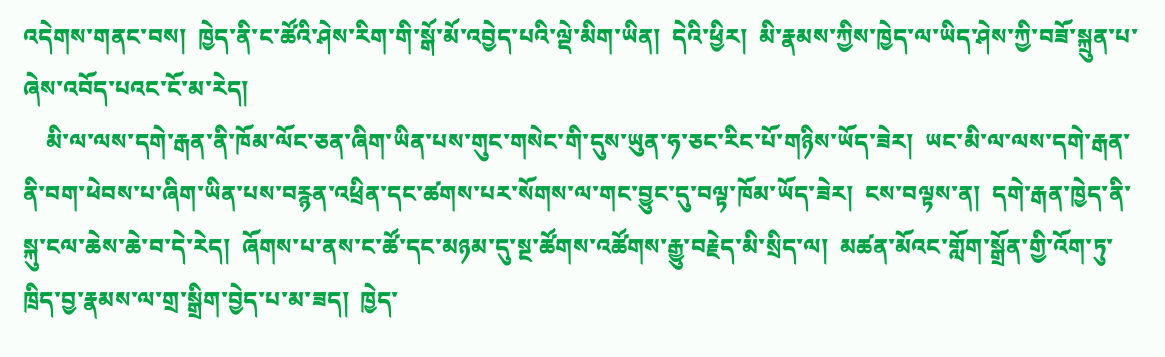འདེགས་གནང་བས།  ཁྱེད་ནི་ང་ཚོའི་ཤེས་རིག་གི་སྒོ་མོ་འབྱེད་པའི་ལྡེ་མིག་ཡིན།  དེའི་ཕྱིར།  མི་རྣམས་ཀྱིས་ཁྱེད་ལ་ཡིད་ཤེས་ཀྱི་བཟོ་སྐྲུན་པ་ཞེས་འབོད་པའང་ངོ་མ་རེད།
    མི་ལ་ལས་དགེ་རྒན་ནི་ཁོམ་ལོང་ཅན་ཞིག་ཡིན་པས་གུང་གསེང་གི་དུས་ཡུན་ཧ་ཅང་རིང་པོ་གཉིས་ཡོད་ཟེར།  ཡང་མི་ལ་ལས་དགེ་རྒན་ནི་བག་ཕེབས་པ་ཞིག་ཡིན་པས་བརྙན་འཕྲིན་དང་ཚགས་པར་སོགས་ལ་གང་བྱུང་དུ་བལྟ་ཁོམ་ཡོད་ཟེར།  ངས་བལྟས་ན།  དགེ་རྒན་ཁྱེད་ནི་སྐུ་ངལ་ཆེས་ཆེ་བ་དེ་རེད།  ཞོགས་པ་ནས་ང་ཚོ་དང་མཉམ་དུ་སྔ་ཚོགས་འཚོགས་རྒྱུ་བརྗེད་མི་སྲིད་ལ།  མཚན་མོའང་གློག་སྒྲོན་གྱི་འོག་ཏུ་ཁྲིད་བྱ་རྣམས་ལ་གྲ་སྒྲིག་བྱེད་པ་མ་ཟད།  ཁྱེད་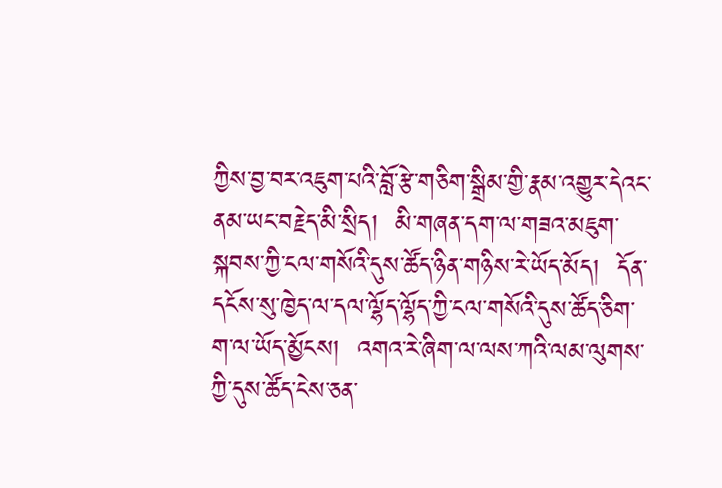ཀྱིས་བྱ་བར་འཇུག་པའི་བློ་རྩེ་གཅིག་སྒྲིམ་གྱི་རྣམ་འགྱུར་དེའང་ནམ་ཡང་བརྗེད་མི་སྲིད།  མི་གཞན་དག་ལ་གཟའ་མཇུག་སྐབས་ཀྱི་ངལ་གསོའི་དུས་ཚོད་ཉིན་གཉིས་རེ་ཡོད་མོད།  དོན་དངོས་སུ་ཁྱེད་ལ་དལ་ལྷོད་ལྷོད་ཀྱི་ངལ་གསོའི་དུས་ཚོད་ཅིག་ག་ལ་ཡོད་མྱོངས།  འགའ་རེ་ཞིག་ལ་ལས་ཀའི་ལམ་ལུགས་ཀྱི་དུས་ཚོད་ངེས་ཅན་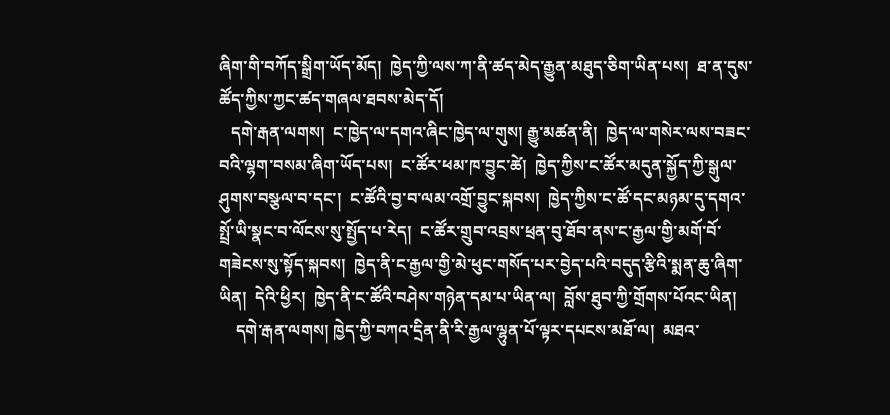ཞིག་གི་བཀོད་སྒྲིག་ཡོད་མོད།  ཁྱེད་ཀྱི་ལས་ཀ་ནི་ཚད་མེད་རྒྱུན་མཐུད་ཅིག་ཡིན་པས།  ཐ་ན་དུས་ཚོད་ཀྱིས་ཀྱང་ཚད་གཞལ་ཐབས་མེད་དོ།
   དགེ་རྒན་ལགས།  ང་ཁྱེད་ལ་དགའ་ཞིང་ཁྱེད་ལ་གུས། རྒྱུ་མཚན་ནི།  ཁྱེད་ལ་གསེར་ལས་བཟང་བའི་ལྷག་བསམ་ཞིག་ཡོད་པས།  ང་ཚོར་ཕམ་ཁ་བྱུང་ཚེ།  ཁྱེད་ཀྱིས་ང་ཚོར་མདུན་སྐྱོད་ཀྱི་སྒུལ་ཤུགས་བསྩལ་བ་དང་།  ང་ཚོའི་བྱ་བ་ལམ་འགྲོ་བྱུང་སྐབས།  ཁྱེད་ཀྱིས་ང་ཚོ་དང་མཉམ་དུ་དགའ་སྤྲོ་ཡི་སྣང་བ་ལོངས་སུ་སྤྱོད་པ་རེད།  ང་ཚོར་གྲུབ་འབྲས་ཕྲན་བུ་ཐོབ་ནས་ང་རྒྱལ་གྱི་མགོ་བོ་གཟེངས་སུ་སྟོད་སྐབས།  ཁྱེད་ནི་ང་རྒྱལ་གྱི་མེ་ཕུང་གསོད་པར་བྱེད་པའི་བདུད་རྩིའི་སྨན་ཆུ་ཞིག་ཡིན།  དེའི་ཕྱིར།  ཁྱེད་ནི་ང་ཚོའི་བཤེས་གཉེན་དམ་པ་ཡིན་ལ།  བློས་ཐུབ་ཀྱི་གྲོགས་པོའང་ཡིན།
    དགེ་རྒན་ལགས། ཁྱེད་ཀྱི་བཀའ་དྲིན་ནི་རི་རྒྱལ་ལྷུན་པོ་ལྟར་དཔངས་མཐོ་ལ།  མཐའ་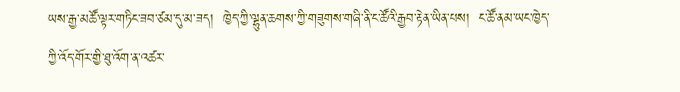ཡས་རྒྱ་མཚོ་ལྟར་གཏིང་ཟབ་ཙམ་དུ་མ་ཟད།  ཁྱེད་ཀྱི་ལྷུན་ཆགས་ཀྱི་གཟུགས་གཞི་ནི་ང་ཚོའི་རྒྱབ་རྟེན་ཡིན་པས།  ང་ཚོ་ནམ་ཡང་ཁྱེད་ཀྱི་འོད་གོར་གྱི་ཐུ་འོག་ན་འཚར་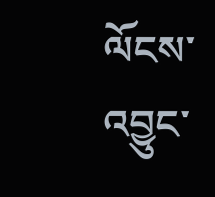ལོངས་འབྱུང་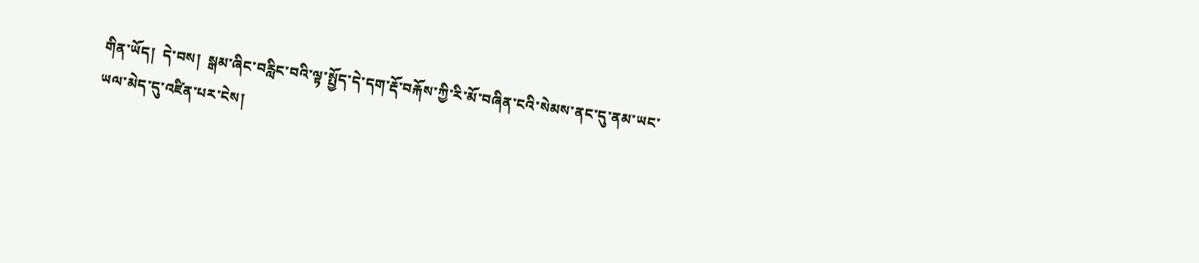གིན་ཡོད།  དེ་བས།  སྒམ་ཞིང་བརླིང་བའི་ལྟ་སྤྱོད་དེ་དག་རྡོ་བརྐོས་ཀྱི་རི་མོ་བཞིན་ངའི་སེམས་ནང་དུ་ནམ་ཡང་ཡལ་མེད་དུ་འཛིན་པར་ངེས།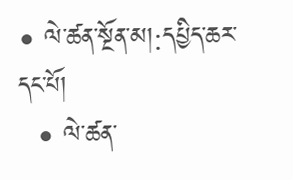• ལེ་ཚན་སྔོན་མ།:དཔྱིད་ཆར་དང་པོ།
  • ལེ་ཚན་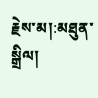རྗེས་མ།:མཐུན་སྒྲིལ།